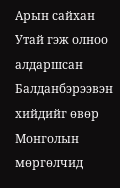Арын сайхан Утай гэж олноо алдаршсан Балданбэрээвэн хийдийг өвөр Монголын мөргөлчид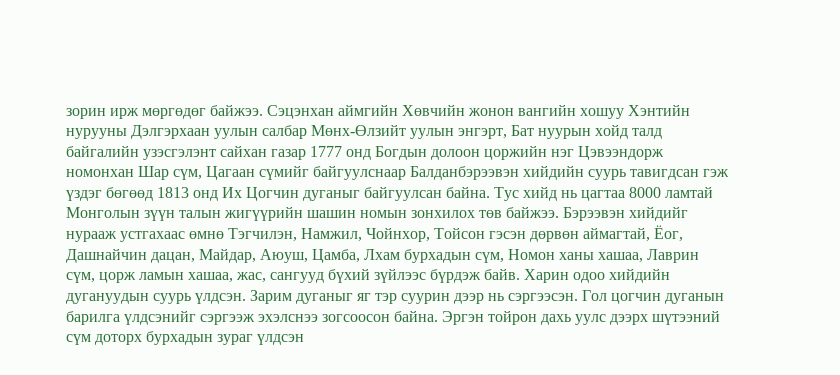зорин ирж мөргөдөг байжээ. Сэцэнхан аймгийн Хөвчийн жонон вангийн хошуу Хэнтийн нурууны Дэлгэрхаан уулын салбар Мөнх-Өлзийт уулын энгэрт, Бат нуурын хойд талд байгалийн узэсгэлэнт сайхан газар 1777 онд Богдын долоон цоржийн нэг Цэвээндорж номонхан Шар сүм, Цагаан сүмийг байгуулснаар Балданбэрээвэн хийдийн суурь тавигдсан гэж үздэг бөгөөд 1813 онд Их Цогчин дуганыг байгуулсан байна. Тус хийд нь цагтаа 8000 ламтай Монголын зүүн талын жигүүрийн шашин номын зонхилох төв байжээ. Бэрээвэн хийдийг нурааж устгахаас өмнө Тэгчилэн, Намжил, Чойнхор, Тойсон гэсэн дөрвөн аймагтай, Ёог, Дашнайчин дацан, Майдар, Аюуш, Цамба, Лхам бурхадын сүм, Номон ханы хашаа, Лаврин сүм, цорж ламын хашаа, жас, сангууд бүхий зүйлээс бүрдэж байв. Харин одоо хийдийн дугануудын суурь үлдсэн. Зарим дуганыг яг тэр суурин дээр нь сэргээсэн. Гол цогчин дуганын барилга үлдсэнийг сэргээж эхэлснээ зогсоосон байна. Эргэн тойрон дахь уулс дээрх шүтээний сүм доторх бурхадын зураг үлдсэн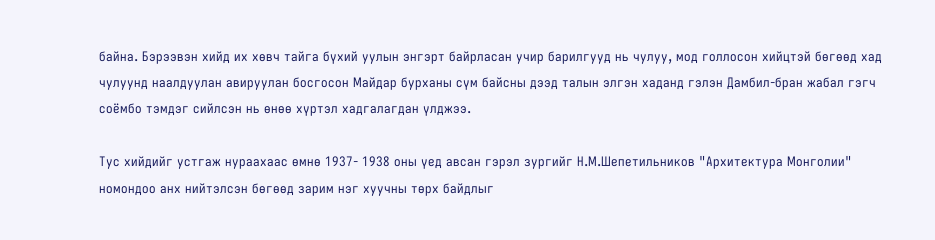байна. Бэрээвэн хийд их хөвч тайга бүхий уулын энгэрт байрласан учир барилгууд нь чулуу, мод голлосон хийцтэй бөгөөд хад чулуунд наалдуулан авируулан босгосон Майдар бурханы сүм байсны дээд талын элгэн хаданд гэлэн Дамбил-бран жабал гэгч соёмбо тэмдэг сийлсэн нь өнөө хүртэл хадгалагдан үлджээ.

Тус хийдийг устгаж нураахаас өмнө 1937- 1938 оны үед авсан гэрэл зургийг Н.М.Шепетильников "Архитектура Монголии" номондоо анх нийтэлсэн бөгөөд зарим нэг хуучны төрх байдлыг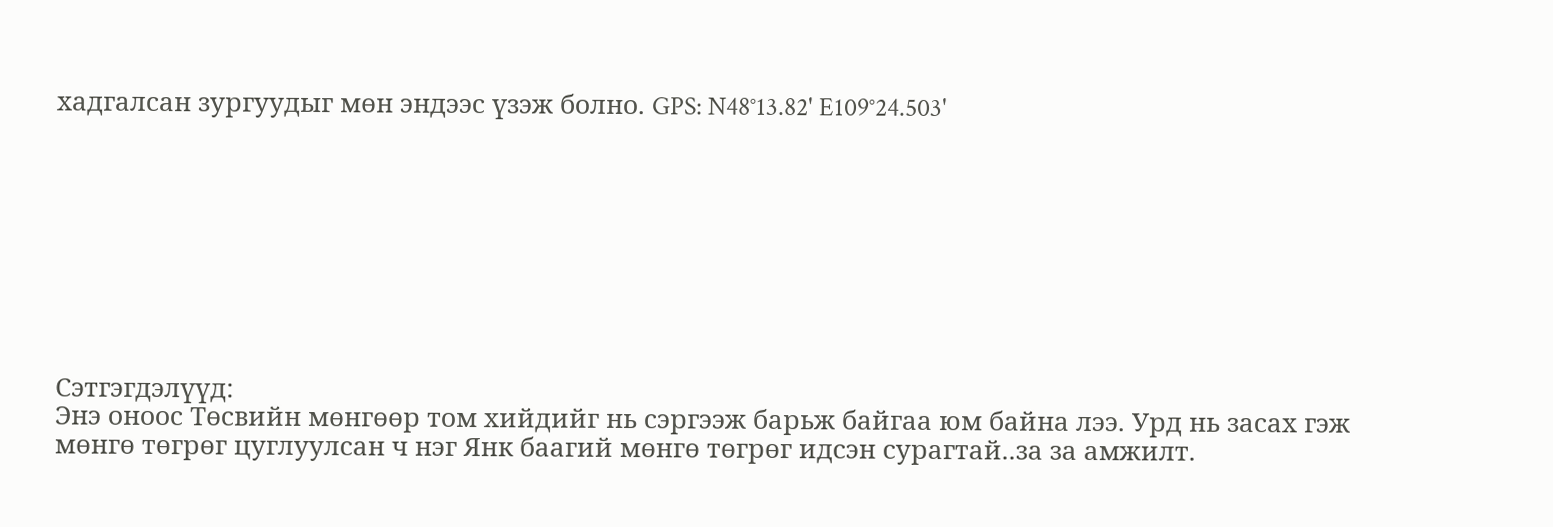хадгалсан зургуудыг мөн эндээс үзэж болно. GPS: N48°13.82' E109°24.503'









Сэтгэгдэлүүд:
Энэ оноос Төсвийн мөнгөөр том хийдийг нь сэргээж барьж байгаа юм байна лээ. Урд нь засах гэж мөнгө төгрөг цуглуулсан ч нэг Янк баагий мөнгө төгрөг идсэн сурагтай..за за амжилт.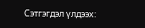Сэтгэгдэл үлдээх: